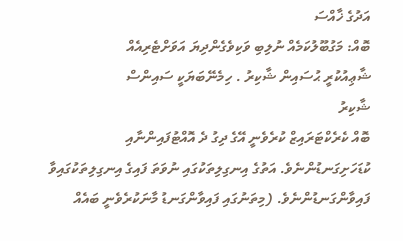އަދުގެ ޚާއްސަ
ބޮއް: މަގުބޫލުކަމެއް ނުލިބި ވަކިވެގެންދިޔަ އަވަށްޓެރިއެއް
ޝާޢިއުކުރީ ޙުސައިން ޝާކިރު . ހިމެނޭބަޔަކީ ސައިންސް
ޝާކިރު
ބޮއް ކެރެކްޓަރައިޒް ކުރެވެނީ އޭގެ ދިގު ދެ އޮއްޓުފައިންނާއި ކުޑަހަށިގަނޑުންނެވެ. އަތުގެ އިނގިލިތަކުގައި ނުވަތަ ފައިގެ އިނގިލިތަކުގައިވާ ފައިވާންގަނޑުންނެވެ. (މިތަނުގައި ފައިވާންގަނޑު މާނަކުރެވެނީ ބައެއް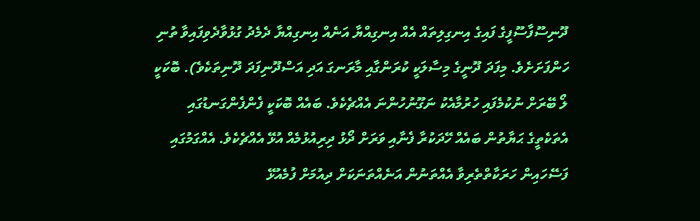ދޫނިސޫފާސޫފީގެ ފައިގެ އިނގިލިތައް އެއް އިނގިއްޔާ އަނެއް އިނގިއްޔާ ދެމެދު ގުޅުވާދެވިފައިވާ ތުނި ހަންފަށަށެވެ. މިފަދަ ދޫނީގެ މިސާލަކީ ކުރަންގާއި މާރަނގަ އަދި އަސްދޫނިފަދަ ދޫނިތަކެވެ). ބޮކަކީ ލޯ ބޭރަށް ނުކުމެފައި ހުރުމާއެކު ނަގޫނުހުންނަ އެއްޗެކެވެ. ބައެއް ބޮކަކީ ފެންފެންގަނޑުގައި އެތަކެތީގެ ޙަޔާތުން ބައެއް ހޭދަކުރާ ފެނާއި ވަރަށް ދޯޅު ދިރިއުޅުމެއް އުޅޭ އެއްޗެކެވެ. އެއްގަމުގައި ފަސޭހައިން ހަރަކާތްތެރިވާ އެއްތަނުން އަނެއްތަނަކަށް ދިއުމަށް ފުމެއުޅޭ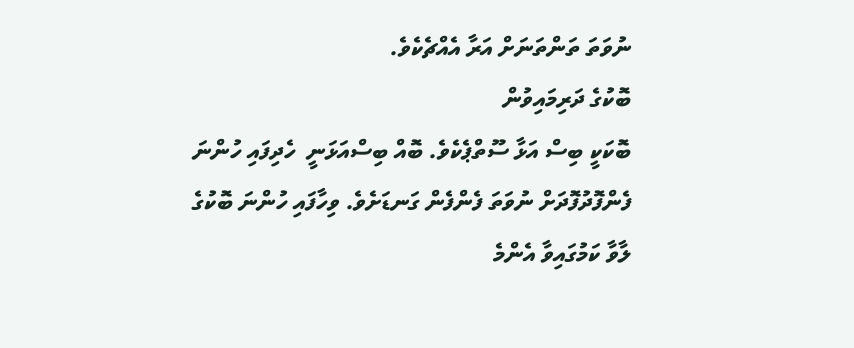ނުވަތަ ތަންތަނަށް އަރާ އެއްޗެކެވެ.
ބޮކުގެ ދަރިމައިވުން
ބޮކަކީ ބިސް އަޅާ ސޫތްޕެކެވެ. ބޮއް ބިސްއަޅަނީ  ހެދިފައި ހުންނަ ފެންފޮދުފޮދަށް ނުވަތަ ފެންފެން ގަނޑަށެވެ. ވިހާފައި ހުންނަ ބޮކުގެ ލާވާ ކަމުގައިވާ އެންމެ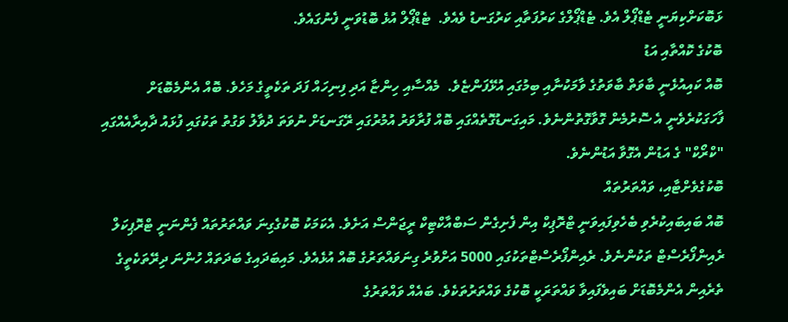ޅަބޮކަށްކިޔަނީ ޓެޑްޕޯލް އެވެ. ޓެޑްޕޯލްގެ ކަރުފަތާއި ކަރުގަނޑު ވެއެވެ.  ޓެޑްޕޯލް އުޅެ ބޮޑުވަނީ ފެނުގައެވެ.
ބޮކުގެ ކޮއްތާއި އަޑު
ބޮއް ކައިއުޅެނީ ބާވަތް ބާވަތުގެ ވާމަކުނާއި ބިމުގައި އުޅޭފަންޏެވެ.  މެއްސާއި ހިންޏާ އަދި ފިނިހައް ފަދަ ތަކެތީގެ މަހެވެ. ބޮއް އެންމެބޮޑަށް ފާހަގަކުރެވެނީ އެ ސޮރުމެން ގޮވާގޮތުންނެވެ. މައިގަނޑުގޮތެއްގައި ބޮއް ފުރާވަރު އުމުރުގައި ރޭގަނޑަށް ނުވަތަ ދުވާލު ވަގުތު ތަކުގައި ފުޅައު ދާއިރާއެއްގައި "ކްރޯކް" ގެ އަޑުން އެގޮވާ އަޑުންނެވެ.
ބޮކުގެވެށްޓާއި، ވައްތަރުތައް
ބޮއް ބައިބައިކުރެވި ބެހެވިފައިވަނީ ޓްރޮޕިކް އިން ފެށިގެން ސަބްއާކްޓިކް ރީޖަންސް އަށެވެ. އެކަމަކު ބޮކުގެގިނަ ވައްތަރުތައް ފެންނަނީ ޓްރޮޕިކަލް ރެއިންފޯރެސްޓް ތަކުންނެވެ. ރެއިންފޯރެސްޓްތަކުގައި 5000 އަށްވުރެ ގިނަވައްތަރުގެ ބޮއް އުޅެއެވެ. މައިބަދައިގެ ބަދަތައް ހުންނަ ދިރޭތަކެތީގެ ތެރެއިން އެންމެބޮޑަށް ބައިވެފައިވާ ވައްތަރަކީ ބޮކުގެ ވައްތަރުތަކެވެ. ބައެއް ވައްތަރުގެ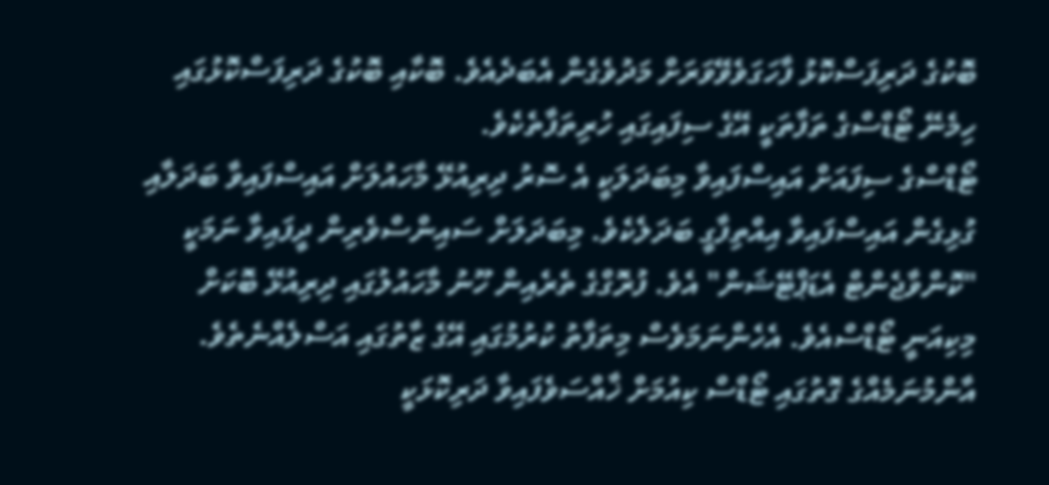ބޮކުގެ ދަރިފަސްކޮޅު ފާހަގަވެވޭވަރަށް މަދުވެގެން އެބަދެއެވެ. ބޮކާއި ބޮކުގެ ދަރިފަސްކޮޅުގައި ހިމެނޭ ޓޯޑްސްގެ ތަފާތަކީ އޭގެ ސިފައިގައި ހުރިތަފާތެކެވެ.
ޓޯޑްސްގެ ސިފައަށް އައިސްފައިވާ މިބަދަލަކީ އެ ސޮރު ދިރިއުޅޭ މާހައުލަށް އައިސްފައިވާ ބަދަލާއި ގުޅިގެން އައިސްފައިވާ އިއްތިފާގީ ބަދަލެކެވެ. މިބަދަލަށް ސައިންސްވެރިން ދީފައިވާ ނަމަކީ "ކޮންވާޖެންޓް އެޑަޕްޓޭޝަން" އެވެ. ފުރޮގްގެ ތެރެއިން ހޫނު މާހައުލުގައި ދިރިއުޅޭ ބޮކަށް މިކިއަނީ ޓޯޑްސްއެވެ. އެހެންނަމަވެސް މިތަފާތު ކުރުމުގައި އޭގެ ޒާތުގައި އަސްލެއްނެތެވެ. އާންމުނަމެއްގެ ގޮތުގައި ޓޯޑްސް ކިއުމަށް ޚާއްސަވެފައިވާ ދަރިކޮޅަކީ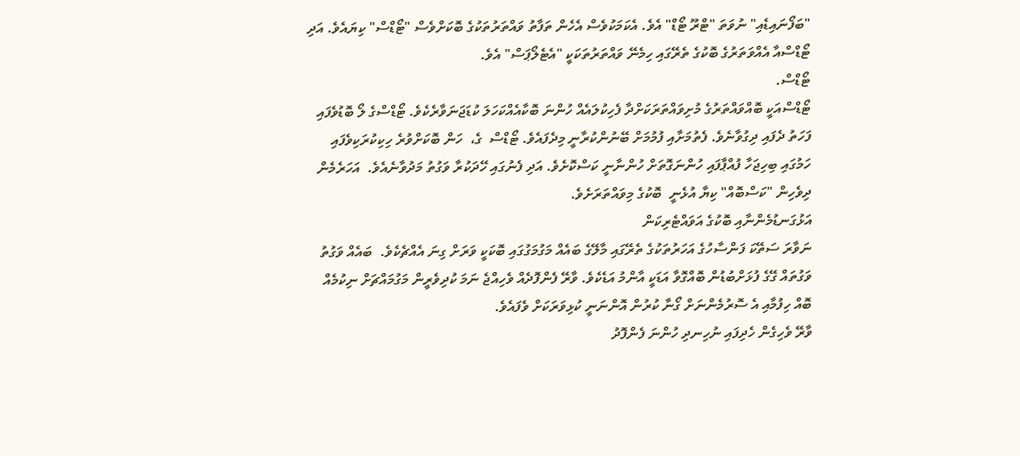"ބަފޯނައިޑެއި" ނުވަތަ "ޓްރޫ ޓޯޑް" އެވެ. އެކަމަކުވެސް އެހެން ތަފާތު ވައްތަރުތަކުގެ ބޮކަށްވެސް "ޓޯޑްސް" ކިޔައެވެ. އަދި ޓޯޑްސްއާ އެއްވަތަރުގެ ބޮކުގެ ތެރޭގައި ހިމެނޭ ވައްތަރުތަކަކީ "އެޓެލޯޕަސް" އެވެ.
ޓޯޑްސް.
ޓޯޑްސްއަކީ ބޮއްވައްތަރުގެ މުށިވައްތަރަކަށްދާ ފެހިކުލައެއް ހުންނަ ބޮކާއެއްކަހަލަ ކުޑަޖަނަވާރެކެވެ. ޓޯޑްސްގެ ލޯ ބޮޑުވެފައި ފަހަތު ދެފައި ދިގުވާނެވެ. ފެތުމަށާއި ފުމުމަށް ބޭނުންކުރާނީ މިދެފައެވެ. ޓޯޑްސް  ގެ،  ހަން ބޮކަށްވުރެ ހިކިކުރަކިވެފައި ހަމުގައި ބިހިޖަހާ ފުއްޕާފައި ހުންނަގޮތަށް ހުންނާނީ ކަސްކޮށެވެ. އަދި ފެނުގައި ހޭދަކުރާ ވަގުތު މަދުވާނެއެވެ.  އަހަރެމެން ދިވެހިން "ކަސްބޮއް" ކިޔާ އުޅެނީ  ބޮކުގެ މިވައްތަރަށެވެ.
އަޅުގަނޑުމެންނާއި ބޮކުގެ އަވައްޓެރިކަން
ނަވާރަ ސަތޭކަ ފަންސާހުގެ އަހަރުތަކުގެ ތެރޭގައި މާލޭގެ ބައެއް މަގުމަގުގައި ބޮކަކީ ވަރަށް ގިނަ އެއްޗެކެވެ.  ބައެއް ވަގުތު ވަގުތައް ގޭގެ ފުޅަށްބުޑުން ބޮއްގޮވާ އަޑަކީ އާންމު އަޑެކެވެ. ވާރޭ ފެންފޮދެއް ވެހިއްޖެ ނަމަ ކުދިވެރީން މަގުމައްޗަށް ނިކުމެއް ބޮއް ހިފުމާއި އެ ސޮރުމެންނަށް ގޯނާ ކުރުން އޮންނަނީ ކުޅިވަރަކަށް ވެފައެވެ.
ވާރޭ ވެހިގެން ހެދިފައި ނުހިނދި ހުންނަ ފެންފޮދު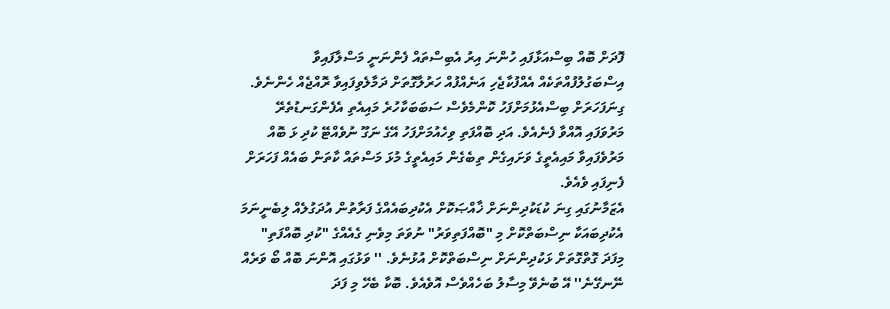ފޮދަށް ބޮއް ބިސްއަޅާފައި ހުންނަ އިރު އެބިސްތައް ފެންނަނީ މަސްލާފައިވާ އިސްބަގުލުފުއްތަކެއް އެއްފުކާޖެހި އަނެއްފުއް ހަރުލާގޮތަށް ދަމާލެވިފައިވާ ރޮއްޖެއް ހެންނެވެ. ގިނަފަހަރަށް ބިސްއެޅުމަށްފަހު ކޮންމެވެސް ސަބަބަކާހުރެ މައިއެތި އެފެންގަނޑުތެރޭ މަރުވަފައި އޮއްވާ ފެނެއެވެ. އަދި ބޮއްފަތި ވިހެއުމަށްފަހު އޭގެ ނަގޫ ނުވެއްޓޭ ކުދި ޅަ ބޮއް މަރުވެފައިވާ މައިއެތީގެ ވަށައިގެން ތިބެގެން މައިއެތީގެ މުޅަ މަސްތައް ކާތަން ބައެއް ފަހަރަށް ފެނިފައި ވެއެވެ.
އެޒަމާނުގައި ގިނަ ކުޑަކުދިންނަށް ޚާއްޞަކޮށް އެކުދިބައެއްގެ ފަރާތުން އުދަގުލެއް ލިބެނީނަމަ އެކުދިބައަކާ ނިސްބަތްކޮށް މި "ބޮއްފަތިވަރު" ނުވަތަ މިވެނި ގެއެއްގެ "ކުދި ބޮއްފަތި" މިފަދަ ގޮތްގޮތަށް ޅަކުދިންނަށް ނިސްބަތްކޮށް އުޅުނެވެ. '' ވަޅުގައި އޮންނަ ބޮއް ބޯ ވަރެއް ނޭނގޭނެ'' އޭ ބުނެވޭ މިސާލު ބަހެއްވެސް އޮވެއެވެ. ބޮކާ ބެހޭ މި ފަދަ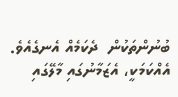ބުނުންތަކުން  ދެކަމެއް އެނގެއެވެ. އެއްކަމަކީ، އެޒަމާނުގައި މާލޭގައި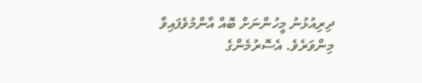ދިރިއުޅުނު މީހުންނަށް ބޮއް އާންމުވެފައިވާ މިންވަރެވެ. އެސޮރުމެންގެ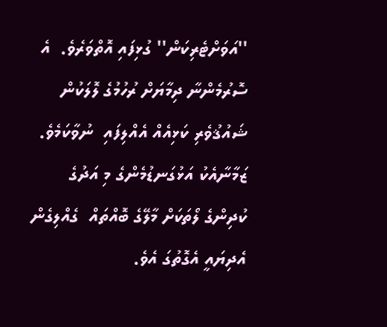''އަވަށްޓެރިކަން'' ގުޅިފައި އޮތްވަރެވެ.  އެ ސޮރުމެންނާ ދިމާޔަށް ރުހުމުގެ ލޮލަކުން ޝައުޤުވެރި ކަޅިއެއް އެއްލިފައި  ނުވާކަމެވެ.  ޒަމާނާއެކު އަޅުގަނޑުމެންގެ މި އަދުގެ ކުދިންގެ ލޯތަކަށް މާލޭގެ ބޮއްތައް  ގެއްލިގެން އެދިޔައީ އެގޮތުގަ އެވެ.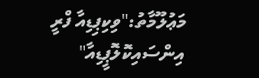މަޢުލޫމާތު:"ވިކިޕިޑިއާ ފްރީ އިންސައިކޮލޮޕީޑިއާ"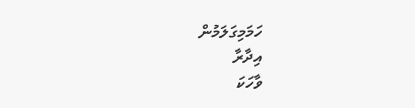ހަމަމިގަލަމުން
އިދާރާ
ވާހަކަ